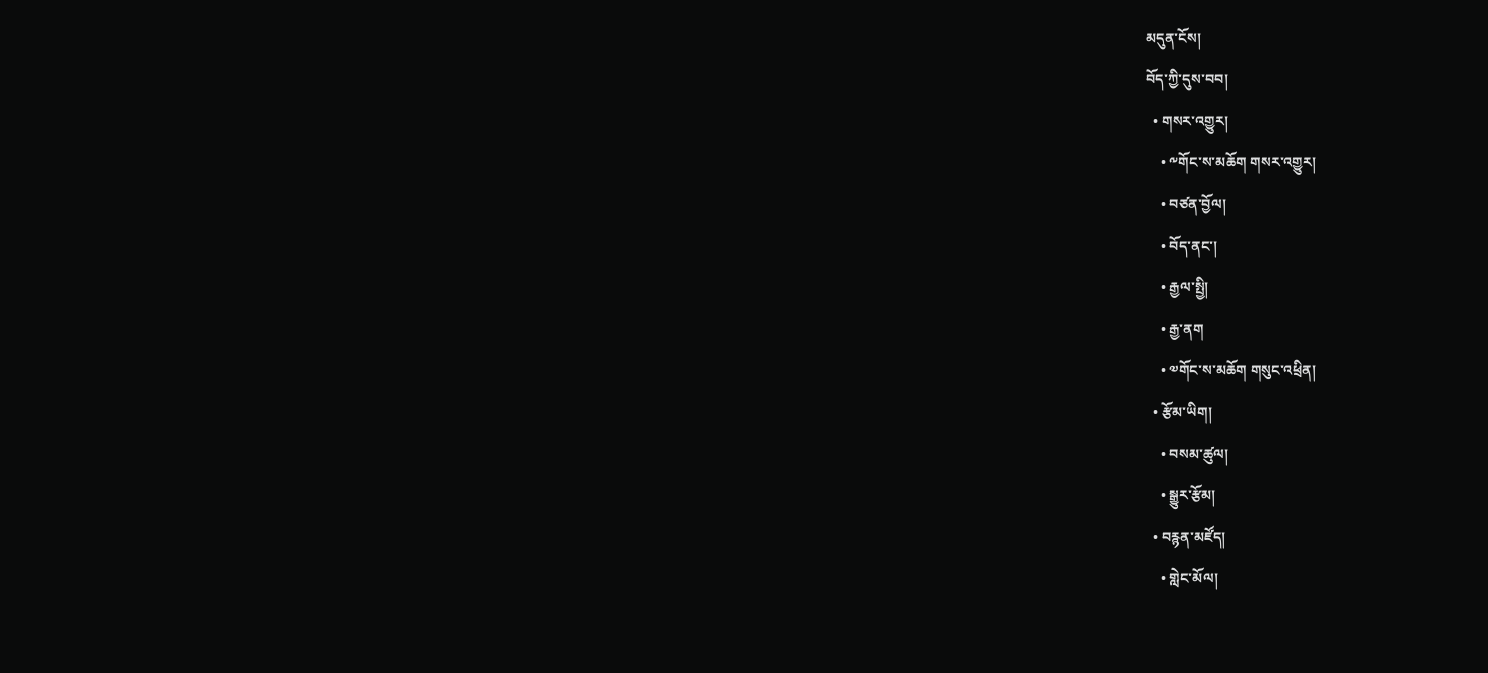མདུན་ངོས།
བོད་ཀྱི་དུས་བབ།
  • གསར་འགྱུར།
    • ༸གོང་ས་མཆོག གསར་འགྱུར།
    • བཙན་བྱོལ།
    • བོད་ནང་།
    • རྒྱལ་སྤྱི།
    • རྒྱ་ནག
    • ༧གོང་ས་མཆོག གསུང་འཕྲིན།
  • རྩོམ་ཡིག།
    • བསམ་ཚུལ།
    • སྒྱུར་རྩོམ།
  • བརྙན་མཛོད།
    • གླེང་མོལ།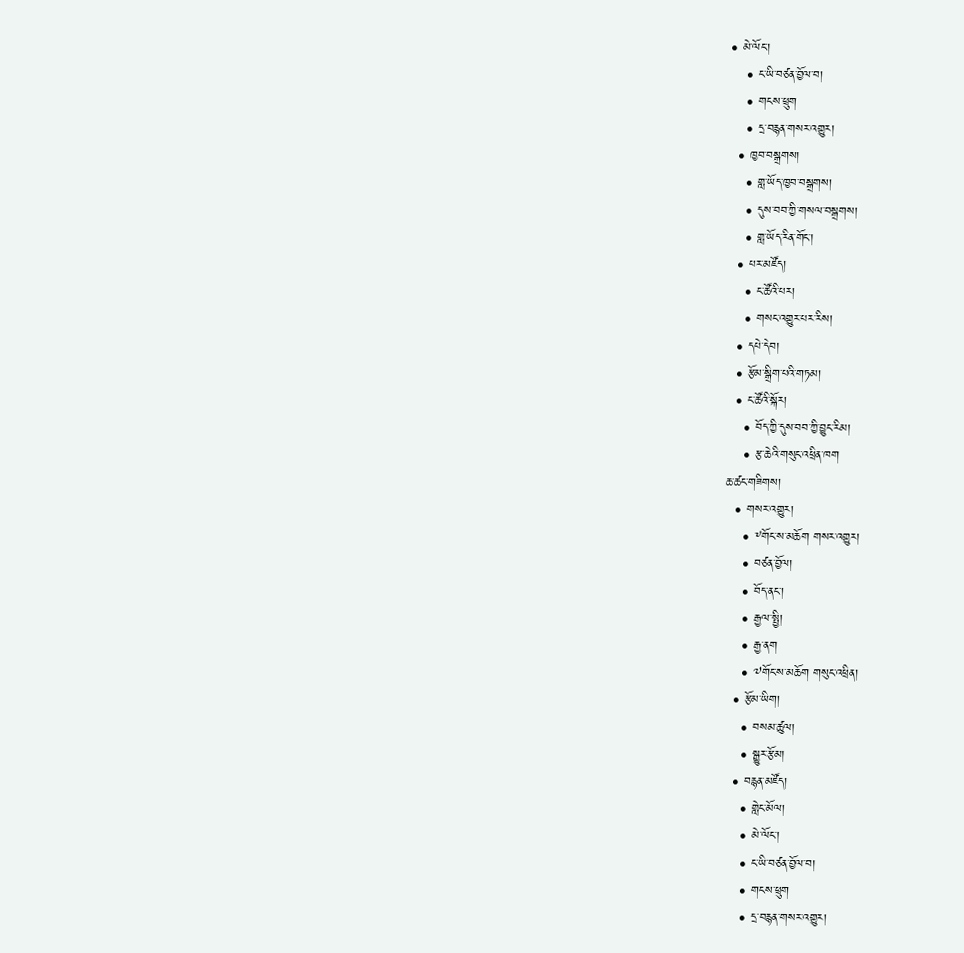• མེ་ལོང་།
    • ང་ཡི་བཙན་བྱོལ་བ།
    • གངས་ཕྲུག
    • དྲ་བརྙན་གསར་འགྱུར།
  • ཁྱབ་བསྒྲགས།
    • གླ་ཡོད་ཁྱབ་བསྒྲགས།
    • དུས་བབ་ཀྱི་གསལ་བསྒྲགས།
    • གླ་ཡོད་རིན་གོང་།
  • པར་མཛོད།
    • ང་ཚོའི་པར།
    • གསང་འགྱུར་པར་རིས།
  • དཔེ་དེབ།
  • རྩོམ་སྒྲིག་པའི་གཏམ།
  • ང་ཚོའི་སྐོར།
    • བོད་ཀྱི་དུས་བབ་ཀྱི་བྱུང་རིམ།
    • རྩ་ཆེའི་གསུང་འཕྲིན་ཁག
ཆ་ཚང་གཟིགས།
  • གསར་འགྱུར།
    • ༸གོང་ས་མཆོག གསར་འགྱུར།
    • བཙན་བྱོལ།
    • བོད་ནང་།
    • རྒྱལ་སྤྱི།
    • རྒྱ་ནག
    • ༧གོང་ས་མཆོག གསུང་འཕྲིན།
  • རྩོམ་ཡིག།
    • བསམ་ཚུལ།
    • སྒྱུར་རྩོམ།
  • བརྙན་མཛོད།
    • གླེང་མོལ།
    • མེ་ལོང་།
    • ང་ཡི་བཙན་བྱོལ་བ།
    • གངས་ཕྲུག
    • དྲ་བརྙན་གསར་འགྱུར།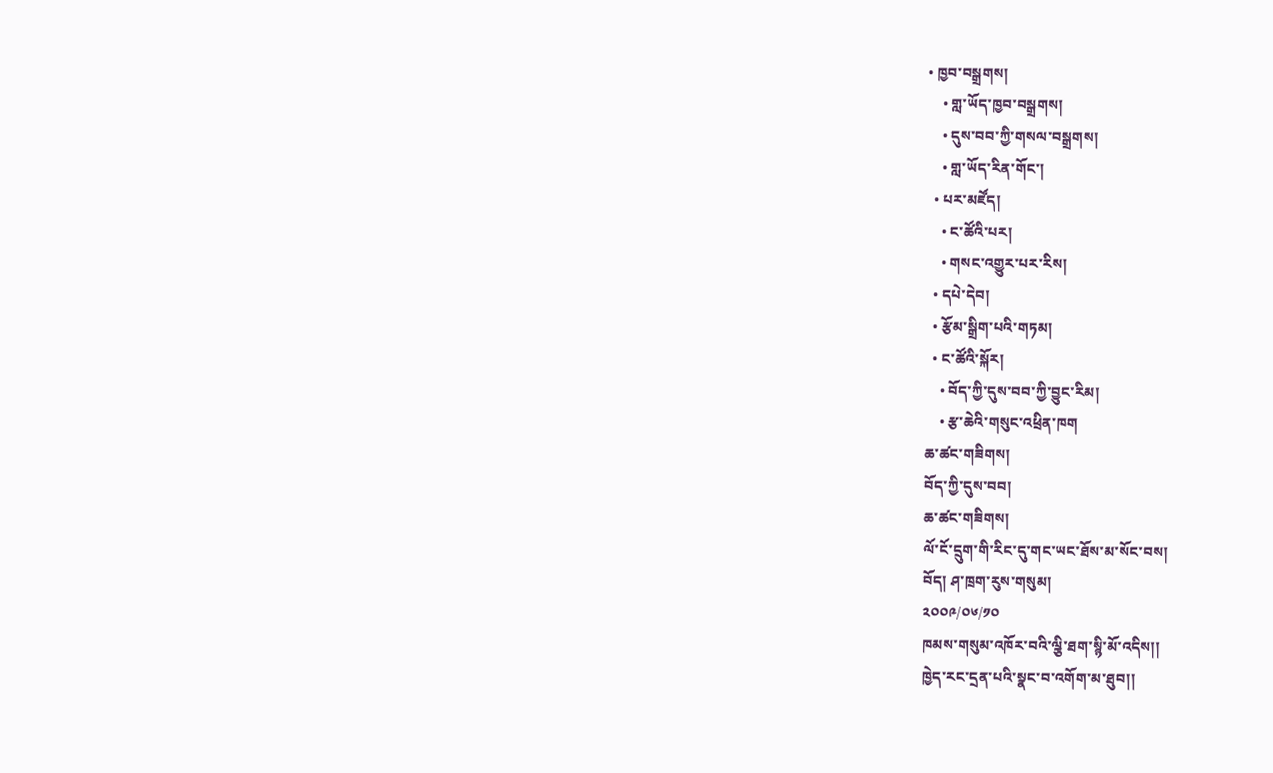• ཁྱབ་བསྒྲགས།
    • གླ་ཡོད་ཁྱབ་བསྒྲགས།
    • དུས་བབ་ཀྱི་གསལ་བསྒྲགས།
    • གླ་ཡོད་རིན་གོང་།
  • པར་མཛོད།
    • ང་ཚོའི་པར།
    • གསང་འགྱུར་པར་རིས།
  • དཔེ་དེབ།
  • རྩོམ་སྒྲིག་པའི་གཏམ།
  • ང་ཚོའི་སྐོར།
    • བོད་ཀྱི་དུས་བབ་ཀྱི་བྱུང་རིམ།
    • རྩ་ཆེའི་གསུང་འཕྲིན་ཁག
ཆ་ཚང་གཟིགས།
བོད་ཀྱི་དུས་བབ།
ཆ་ཚང་གཟིགས།
ལོ་ངོ་དྲུག་གི་རིང་དུ་གང་ཡང་ཐོས་མ་སོང་བས།
བོད། ཤ་ཁྲག་རུས་གསུམ།
༢༠༠༩/༠༦/༡༠
ཁམས་གསུམ་འཁོར་བའི་ལྕི་ཐག་སྙི་མོ་འདིས།།
ཁྱེད་རང་དྲན་པའི་སྣང་བ་འགོག་མ་ཐུབ།།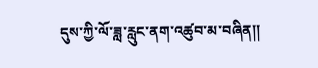དུས་ཀྱི་ལོ་ཟླ་རླུང་ནག་འཚུབ་མ་བཞིན།།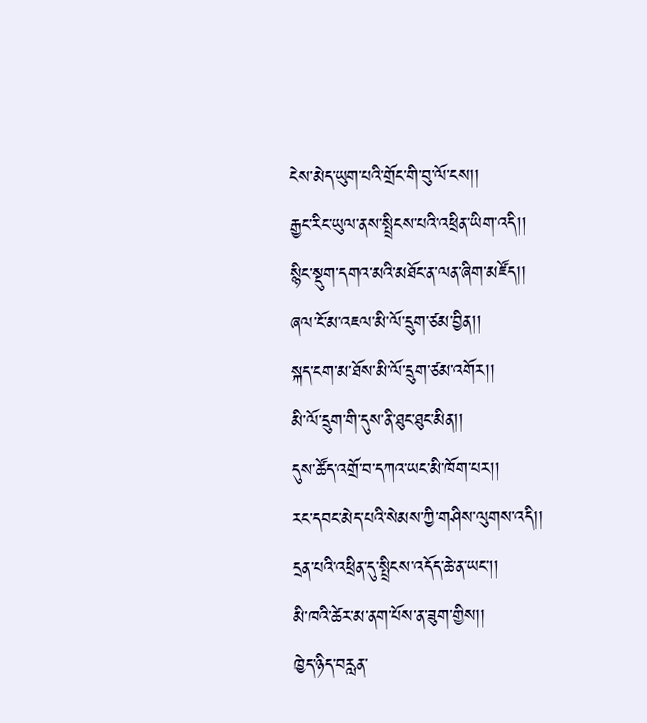ངེས་མེད་ཡུག་པའི་གྲོང་གི་བུ་ལོ་ངས།།
རྒྱང་རིང་ཡུལ་ནས་སྤྲིངས་པའི་འཕྲིན་ཡིག་འདི།།
སྙིང་སྡུག་དགའ་མའི་མཐོང་ན་ལན་ཞིག་མཛོད།།
ཞལ་ངོ་མ་འཇལ་མི་ལོ་དྲུག་ཙམ་བྱིན།།
སྐད་ངག་མ་ཐོས་མི་ལོ་དྲུག་ཙམ་འགོར།།
མི་ལོ་དྲུག་གི་དུས་ནི་ཐུང་ཐུང་མིན།།
དུས་ཚོད་འགྲོ་བ་དཀའ་ཡང་མི་ཁོག་པར།།
རང་དབང་མེད་པའི་སེམས་ཀྱི་གཤིས་ལུགས་འདི།།
དྲན་པའི་འཕྲིན་དུ་སྤྲིངས་འདོད་ཆེ་ན་ཡང་།།
མི་ཁའི་ཚེར་མ་ནག་པོས་ན་ཟུག་གྱིས།།
ཁྱེད་ཉིད་བརླན་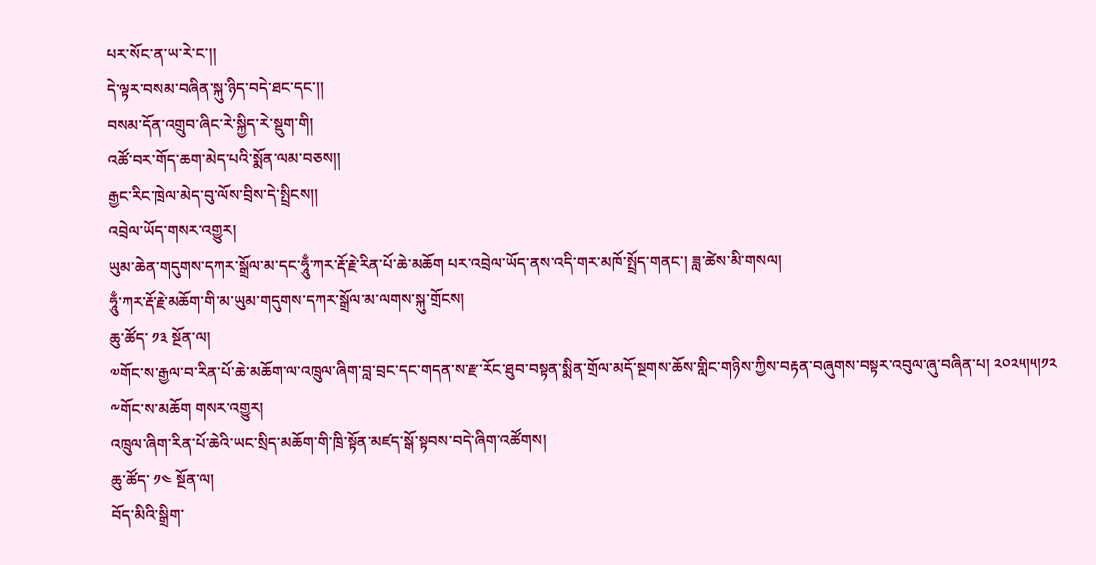པར་སོང་ན་ཡ་རེ་ང་།།
དེ་ལྟར་བསམ་བཞིན་སྐུ་ཉིད་བདེ་ཐང་དང་།།
བསམ་དོན་འགྲུབ་ཞིང་རེ་སྐྱིད་རེ་སྡུག་གི།
འཚོ་བར་གོད་ཆག་མེད་པའི་སྨོན་ལམ་བཅས།།
རྒྱང་རིང་ཁྲེལ་མེད་བུ་ལོས་བྲིས་དེ་སྤྲིངས།།
འབྲེལ་ཡོད་གསར་འགྱུར།
ཡུམ་ཆེན་གདུགས་དཀར་སྒྲོལ་མ་དང་ཧཱུྃ་ཀར་རྡོ་རྗེ་རིན་པོ་ཆེ་མཆོག པར་འབྲེལ་ཡོད་ནས་འདི་གར་མཁོ་སྤྲོད་གནང་། ཟླ་ཚེས་མི་གསལ།
ཧཱུྃ་ཀར་རྡོ་རྗེ་མཆོག་གི་མ་ཡུམ་གདུགས་དཀར་སྒྲོལ་མ་ལགས་སྐུ་གྲོངས།
ཆུ་ཚོད་ ༡༣ སྔོན་ལ།
༧གོང་ས་རྒྱལ་བ་རིན་པོ་ཆེ་མཆོག་ལ་འཁྲུལ་ཞིག་བླ་བྲང་དང་གདན་ས་རྫ་རོང་ཐུབ་བསྟན་སྨིན་གྲོལ་མདོ་སྔགས་ཆོས་གླིང་གཉིས་ཀྱིས་བརྟན་བཞུགས་བསྟར་འབུལ་ཞུ་བཞིན་པ། ༢༠༢༥།༥།༡༢
༸གོང་ས་མཆོག གསར་འགྱུར།
འཁྲུལ་ཞིག་རིན་པོ་ཆེའི་ཡང་སྲིད་མཆོག་གི་ཁྲི་སྟོན་མཛད་སྒོ་སྟབས་བདེ་ཞིག་འཚོགས།
ཆུ་ཚོད་ ༡༤ སྔོན་ལ།
བོད་མིའི་སྒྲིག་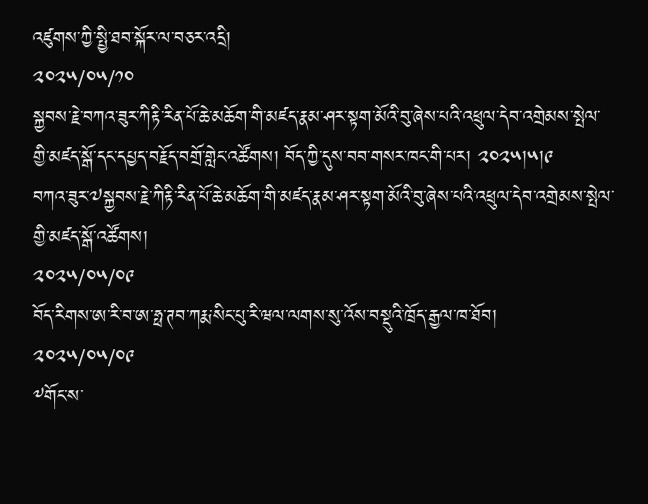འཛུགས་ཀྱི་སྤྱི་ཐབ་སྐོར་ལ་བཅར་འདྲི།
༢༠༢༥/༠༥/༡༠
སྐྱབས་རྗེ་བཀའ་ཟུར་ཀིརྟི་རིན་པོ་ཆེ་མཆོག་གི་མཛད་རྣམ་ཤར་སྟག་མོའི་བུ་ཞེས་པའི་འཕྲུལ་དེབ་འགྲེམས་སྤེལ་གྱི་མཛད་སྒོ་དང་དཔྱད་བརྗོད་བགྲོ་གླེང་འཚོགས། བོད་ཀྱི་དུས་བབ་གསར་ཁང་གི་པར། ༢༠༢༥།༥།༩
བཀའ་ཟུར་༧སྐྱབས་རྗེ་ཀིརྟི་རིན་པོ་ཆེ་མཆོག་གི་མཛད་རྣམ་ཤར་སྟག་མོའི་བུ་ཞེས་པའི་འཕྲུལ་དེབ་འགྲེམས་སྤེལ་གྱི་མཛད་སྒོ་འཚོགས།
༢༠༢༥/༠༥/༠༩
བོད་རིགས་ཨ་རི་བ་ཨ་ཧྥ་ཊབ་ཀརྨ་སིང་པུ་རི་ཝལ་ལགས་སུ་འོས་བསྡུའི་ཁྲོད་རྒྱལ་ཁ་ཐོབ།
༢༠༢༥/༠༥/༠༩
༸གོང་ས་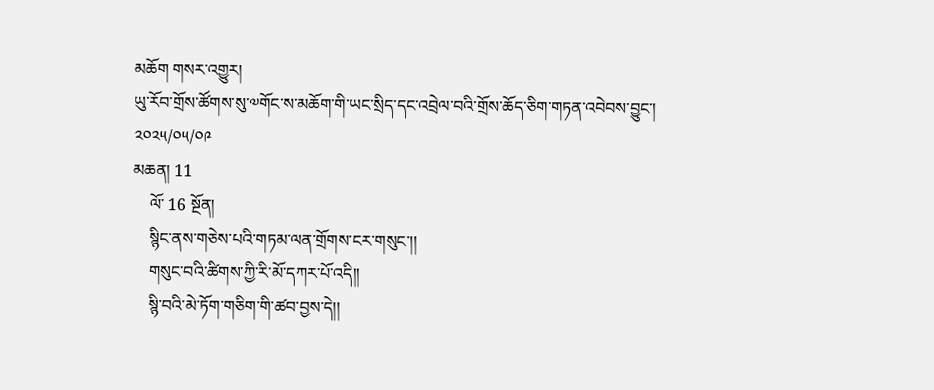མཆོག གསར་འགྱུར།
ཡུ་རོབ་གྲོས་ཚོགས་སུ་༧གོང་ས་མཆོག་གི་ཡང་སྲིད་དང་འབྲེལ་བའི་གྲོས་ཆོད་ཅིག་གཏན་འབེབས་བྱུང་།
༢༠༢༥/༠༥/༠༩
མཆན། 11
    ལོ་ 16 སྔོན།
    སྙིང་ནས་གཅེས་པའི་གཏམ་ལན་གྲོགས་ངར་གསུང་།།
    གསུང་བའི་ཚིགས་ཀྱི་རི་མོ་དཀར་པོ་འདི།།
    སྙི་བའི་མེ་ཏོག་གཅིག་གི་ཚབ་བྱས་དེ།།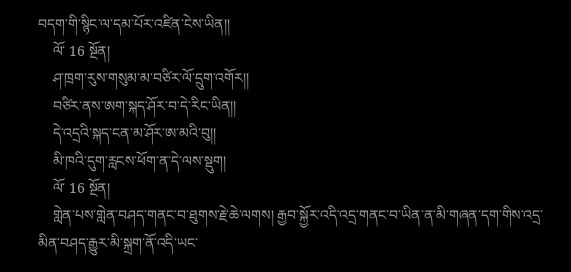བདག་གི་སྙིང་ལ་དམ་པོར་འཛིན་ངེས་ཡིན།།
    ལོ་ 16 སྔོན།
    ཤ་ཁྲག་རུས་གསུམ་མ་བཙིར་ལོ་དྲུག་འགོར།།
    བཙིར་ནས་ཨག་སྐད་ཤོར་བ་དེ་རིང་ཡིན།།
    དེ་འདྲའི་སྐད་ངན་མ་ཤོར་ཨ་མའི་བུ།།
    མི་ཁའི་དུག་རླངས་ཕོག་ན་དེ་ལས་སྡུག།
    ལོ་ 16 སྔོན།
    གླེན་པས་གླེན་བཤད་གནང་བ་ཐུགས་རྗེ་ཆེ་ལགས། རྒྱབ་སྐྱོར་འདི་འདྲ་གནང་བ་ཡིན་ན་མི་གཞན་དག་གིས་འདྲ་མིན་བཤད་རྒྱུར་མི་སྐྲག་ནོ་འདི་ཡང་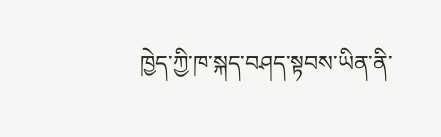ཁྱེད་ཀྱི་ཁ་སྐད་བཤད་སྟབས་ཡིན་ནི་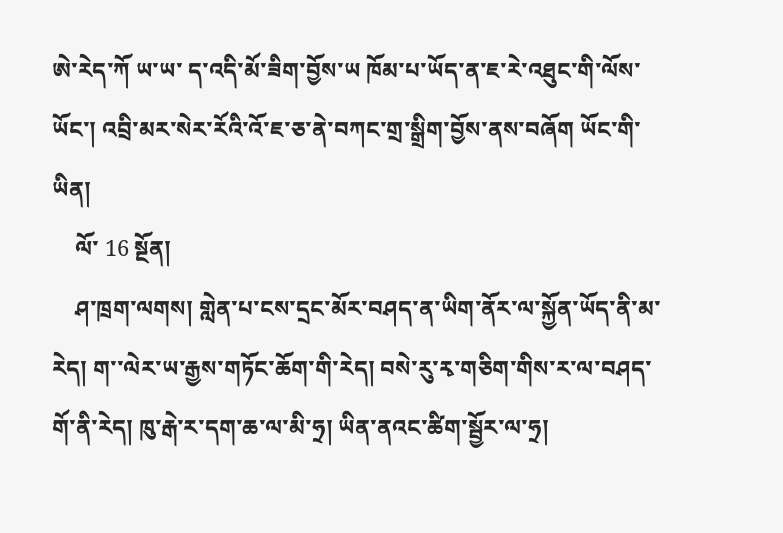ཨེ་རེད་ཀོ ཡ་ཡ་ ད་འདི་མོ་ཟིག་བྱོས་ཡ ཁོམ་པ་ཡོད་ན་ཇ་རེ་འཐུང་གི་ལོས་ཡོང་། འབྲི་མར་སེར་རོའི་འོ་ཇ་ཅ་ནེ་བཀང་གྲ་སྒྲིག་བྱོས་ནས་བཞོག ཡོང་གི་ཡིན།
    ལོ་ 16 སྔོན།
    ཤ་ཁྲག་ལགས། གླེན་པ་ངས་དྲང་མོར་བཤད་ན་ཡིག་ནོར་ལ་སྐྱོན་ཡོད་ནི་མ་རེད། ག་་ལེར་ཡ་རྒྱས་གཏོང་ཆོག་གི་རེད། བསེ་རུ་རྭ་གཅིག་གིས་ར་ལ་བཤད་གོ་ནི་རེད། ཁུ་རྒེ་ར་དག་ཆ་ལ་མི་ཧྲ། ཡིན་ནའང་ཚིག་སྦྱོར་ལ་ཧྲ།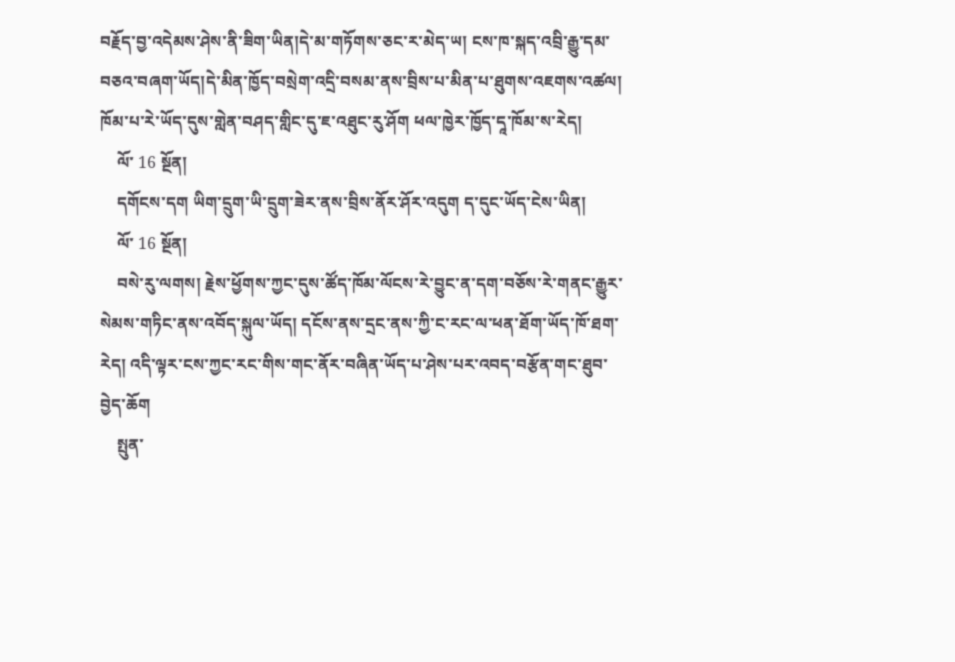བརྗོད་བྱ་འདེམས་ཤེས་ནི་ཟིག་ཡིན།དེ་མ་གཏོགས་ཅང་ར་མེད་ཡ། ངས་ཁ་སྐད་འབྲི་རྒྱུ་དམ་བཅའ་བཞག་ཡོད།དེ་མིན་ཁྱོད་བསྲེག་འདྲི་བསམ་ནས་བྲིས་པ་མིན་པ་ཐུགས་འཇགས་འཚལ། ཁོམ་པ་རེ་ཡོད་དུས་གླེན་བཤད་གླིང་དུ་ཇ་འཐུང་རུ་ཤོག ཕལ་ཁྱེར་ཁྱོད་དཱ་ཁོམ་ས་རེད།
    ལོ་ 16 སྔོན།
    དགོངས་དག ཡིག་དྲུག་ཡི་དྲུག་ཟེར་ནས་བྲིས་ནོར་ཤོར་འདུག ད་དུང་ཡོད་ངེས་ཡིན།
    ལོ་ 16 སྔོན།
    བསེ་རུ་ལགས། རྗེས་ཕྱོགས་ཀྱང་དུས་ཚོད་ཁོམ་ལོངས་རེ་བྱུང་ན་དག་བཅོས་རེ་གནང་རྒྱུར་སེམས་གཏིང་ནས་འབོད་སྐུལ་ཡོད། དངོས་ནས་དྲང་ནས་ཀྱི་ང་རང་ལ་ཕན་ཐོག་ཡོད་ཁོ་ཐག་རེད། འདི་ལྟར་ངས་ཀྱང་རང་གིས་གང་ནོར་བཞིན་ཡོད་པ་ཤེས་པར་འབད་བརྩོན་གང་ཐུབ་བྱེད་ཆོག
    སྤུན་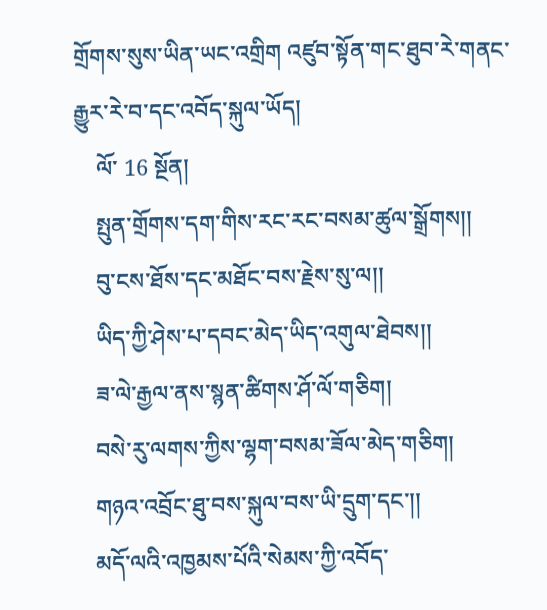གྲོགས་སུས་ཡིན་ཡང་འགྲིག འཛུབ་སྟོན་གང་ཐུབ་རེ་གནང་རྒྱུར་རེ་བ་དང་འབོད་སྐུལ་ཡོད།
    ལོ་ 16 སྔོན།
    སྤུན་གྲོགས་དག་གིས་རང་རང་བསམ་ཚུལ་སྒྲོགས།།
    བུ་ངས་ཐོས་དང་མཐོང་བས་རྗེས་སུ་ལ།།
    ཡིད་ཀྱི་ཤེས་པ་དབང་མེད་ཡིད་འགུལ་ཐེབས།།
    ཟ་ལེ་རྒྱལ་ནས་སྙན་ཚིགས་ཤོ་ལོ་གཅིག།
    བསེ་རུ་ལགས་ཀྱིས་ལྷག་བསམ་ཟོལ་མེད་གཅིག།
    གཉའ་འབྲོང་ཐུ་བས་སྐུལ་བས་ཡི་དྲུག་དང་།།
    མདོ་ལའི་འཁྱམས་པོའི་སེམས་ཀྱི་འབོད་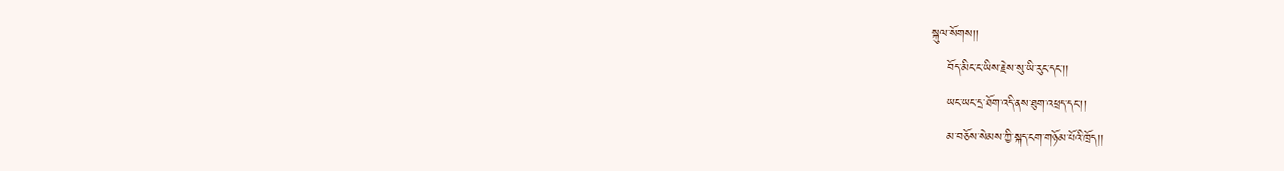སྐུལ་སོགས།།
    བོད་མིང་ང་ཡིས་རྗེས་སུ་ཡི་རུང་དང་།།
    ཡང་ཡང་དྲ་ཐོག་འདི་ནས་ཐུག་འཕྲད་དང་།།
    མ་བཅོས་སེམས་ཀྱི་སྐད་ངག་གཉོམ་པོའི་ཁྲོད།།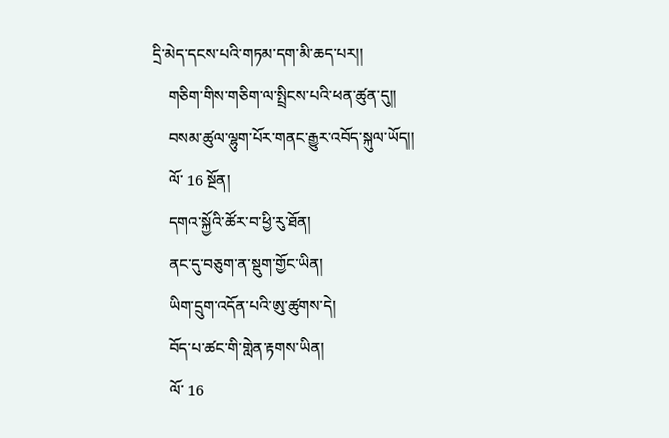དྲི་མེད་དངས་པའི་གཏམ་དག་མི་ཆད་པར།།
    གཅིག་གིས་གཅིག་ལ་སྤྲིངས་པའི་ཕན་ཚུན་དུ།།
    བསམ་ཚུལ་ལྷུག་པོར་གནང་རྒྱུར་འབོད་སྐུལ་ཡོད།།
    ལོ་ 16 སྔོན།
    དགའ་སྐྱོའི་ཚོར་བ་ཕྱི་རུ་ཐོན།
    ནང་དུ་བཅུག་ན་སྡུག་གྱོང་ཡིན།
    ཡིག་དྲུག་འདོན་པའི་ཨུ་ཚུགས་དེ།
    བོད་པ་ཚང་གི་གླེན་རྟགས་ཡིན།
    ལོ་ 16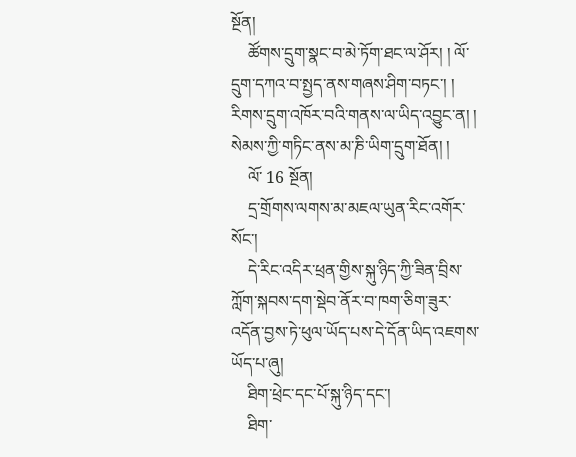སྔོན།
    ཚོགས་དྲུག་སྣང་བ་མེ་ཏོག་ཐང་ལ་ཤོར། ། ལོ་དྲུག་དཀའ་བ་སྤྱད་ནས་གཞས་ཤིག་བཏང་། ། རིགས་དྲུག་འཁོར་བའི་གནས་ལ་ཡིད་འབྱུང་ན། ། སེམས་ཀྱི་གཏིང་ནས་མ་ཎི་ཡིག་དྲུག་ཐོན། །
    ལོ་ 16 སྔོན།
    དྲ་གྲོགས་ལགས་མ་མཇལ་ཡུན་རིང་འགོར་སོང་།
    དེ་རིང་འདིར་ཕྲན་གྱིས་སྐུ་ཉིད་ཀྱི་ཟིན་བྲིས་ཀློག་སྐབས་དག་སྡེབ་ནོར་བ་ཁག་ཅིག་ཟུར་འདོན་བྱས་ཏེ་ཕུལ་ཡོད་པས་དེ་དོན་ཡིད་འཇགས་ཡོད་པ་ཞུ།
    ཐིག་ཕྲེང་དང་པོ་སྐུ་ཉིད་དང་།
    ཐིག་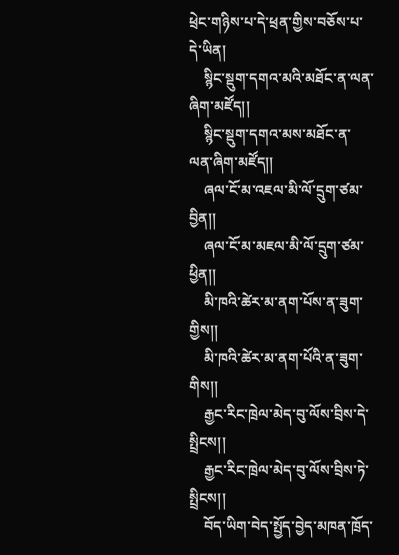ཕྲེང་གཉིས་པ་དེ་ཕྲན་གྱིས་བཅོས་པ་དེ་ཡིན།
    སྙིང་སྡུག་དགའ་མའི་མཐོང་ན་ལན་ཞིག་མཛོད།།
    སྙིང་སྡུག་དགའ་མས་མཐོང་ན་ལན་ཞིག་མཛོད།།
    ཞལ་ངོ་མ་འཇལ་མི་ལོ་དྲུག་ཙམ་བྱིན།།
    ཞལ་ངོ་མ་མཇལ་མི་ལོ་དྲུག་ཙམ་ཕྱིན།།
    མི་ཁའི་ཚེར་མ་ནག་པོས་ན་ཟུག་གྱིས།།
    མི་ཁའི་ཚེར་མ་ནག་པོའི་ན་ཟུག་གིས།།
    རྒྱང་རིང་ཁྲེལ་མེད་བུ་ལོས་བྲིས་དེ་སྤྲིངས།།
    རྒྱང་རིང་ཁྲེལ་མེད་བུ་ལོས་བྲིས་ཏེ་སྤྲིངས།།
    བོད་ཡིག་བེད་སྤྱོད་བྱེད་མཁན་ཁྲོད་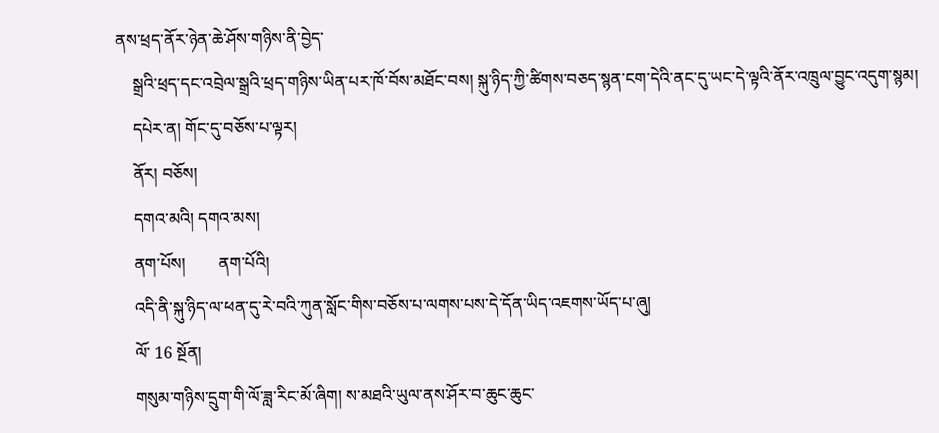ནས་ཕྲད་ནོར་ཉེན་ཆེ་ཤོས་གཉིས་ནི་བྱེད་
    སྒྲའི་ཕྲད་དང་འབྲེལ་སྒྲའི་ཕྲད་གཉིས་ཡིན་པར་ཁོ་བོས་མཐོང་བས། སྐུ་ཉིད་ཀྱི་ཚིགས་བཅད་སྙན་ངག་དེའི་ནང་དུ་ཡང་དེ་ལྟའི་ནོར་འཁྲུལ་བྱུང་འདུག་སྙམ།
    དཔེར་ན། གོང་དུ་བཅོས་པ་ལྟར།
    ནོར། བཅོས།
    དགའ་མའི། དགའ་མས།
    ནག་པོས།        ནག་པོའི།
    འདི་ནི་སྐུ་ཉིད་ལ་ཕན་དུ་རེ་བའི་ཀུན་སློང་གིས་བཅོས་པ་ལགས་པས་དེ་དོན་ཡིད་འཇགས་ཡོད་པ་ཞུ།
    ལོ་ 16 སྔོན།
    གསུམ་གཉིས་དྲུག་གི་ལོ་ཟླ་རིང་མོ་ཞིག། ས་མཐའི་ཡུལ་ནས་ཤོར་བ་ཆུང་ཆུང་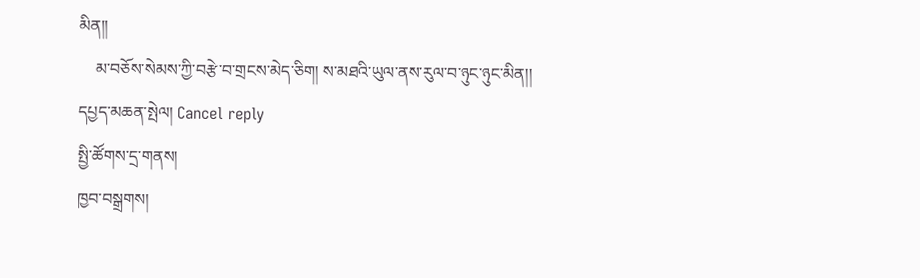མིན།།
    མ་བཅོས་སེམས་ཀྱི་བརྩེ་བ་གྲངས་མེད་ཅིག། ས་མཐའི་ཡུལ་ནས་རུལ་བ་ཉུང་ཉུང་མིན།།
དཔྱད་མཆན་སྤེལ། Cancel reply
སྤྱི་ཚོགས་དྲ་གནས།
ཁྱབ་བསྒྲགས།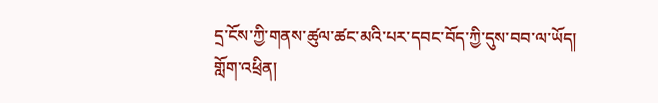དྲ་ངོས་ཀྱི་གནས་ཚུལ་ཚང་མའི་པར་དབང་བོད་ཀྱི་དུས་བབ་ལ་ཡོད།
གློག་འཕྲིན།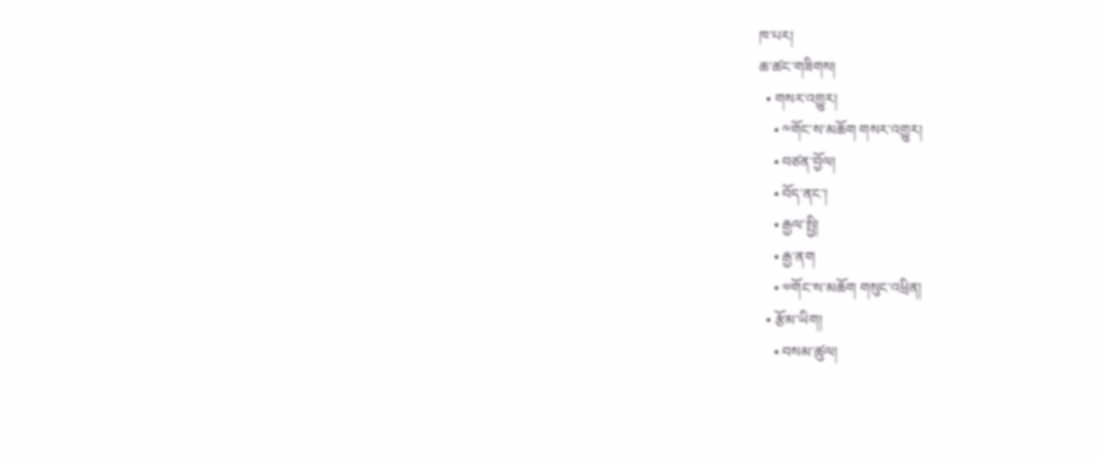ཁ་པར།
ཆ་ཚང་གཟིགས།
  • གསར་འགྱུར།
    • ༸གོང་ས་མཆོག གསར་འགྱུར།
    • བཙན་བྱོལ།
    • བོད་ནང་།
    • རྒྱལ་སྤྱི།
    • རྒྱ་ནག
    • ༧གོང་ས་མཆོག གསུང་འཕྲིན།
  • རྩོམ་ཡིག།
    • བསམ་ཚུལ།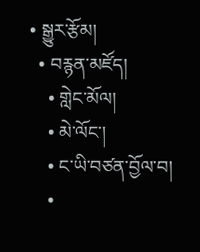• སྒྱུར་རྩོམ།
  • བརྙན་མཛོད།
    • གླེང་མོལ།
    • མེ་ལོང་།
    • ང་ཡི་བཙན་བྱོལ་བ།
    •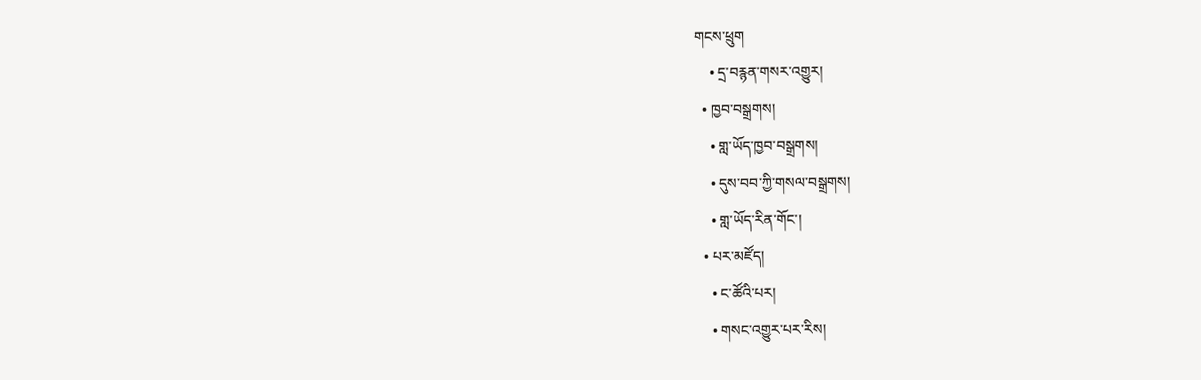གངས་ཕྲུག
    • དྲ་བརྙན་གསར་འགྱུར།
  • ཁྱབ་བསྒྲགས།
    • གླ་ཡོད་ཁྱབ་བསྒྲགས།
    • དུས་བབ་ཀྱི་གསལ་བསྒྲགས།
    • གླ་ཡོད་རིན་གོང་།
  • པར་མཛོད།
    • ང་ཚོའི་པར།
    • གསང་འགྱུར་པར་རིས།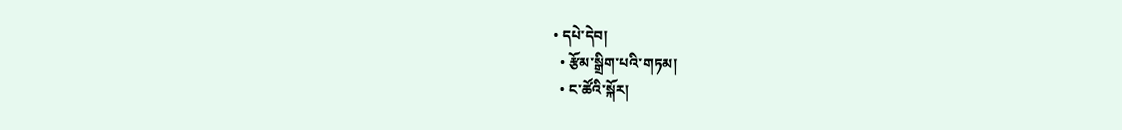• དཔེ་དེབ།
  • རྩོམ་སྒྲིག་པའི་གཏམ།
  • ང་ཚོའི་སྐོར།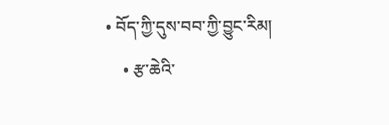• བོད་ཀྱི་དུས་བབ་ཀྱི་བྱུང་རིམ།
    • རྩ་ཆེའི་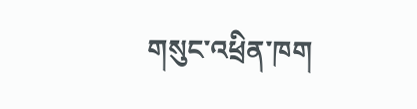གསུང་འཕྲིན་ཁག